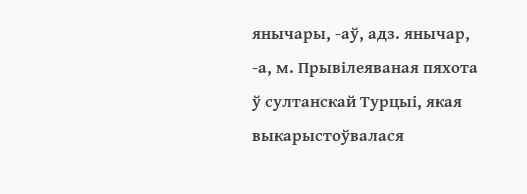янычары, -аў, адз. янычар, -а, м. Прывілеяваная пяхота ў султанскай Турцыі, якая выкарыстоўвалася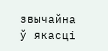звычайна ў якасці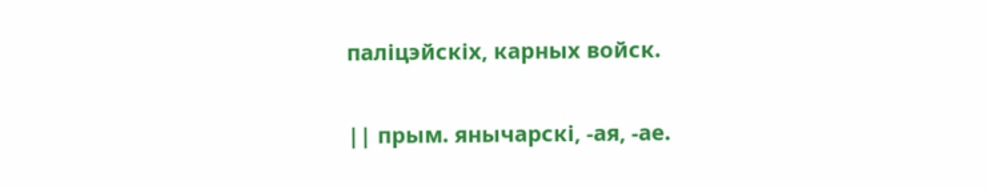паліцэйскіх, карных войск.

|| прым. янычарскі, -ая, -ае.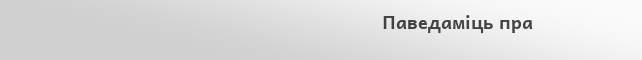Паведаміць пра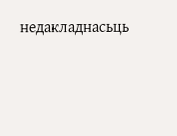недакладнасьць